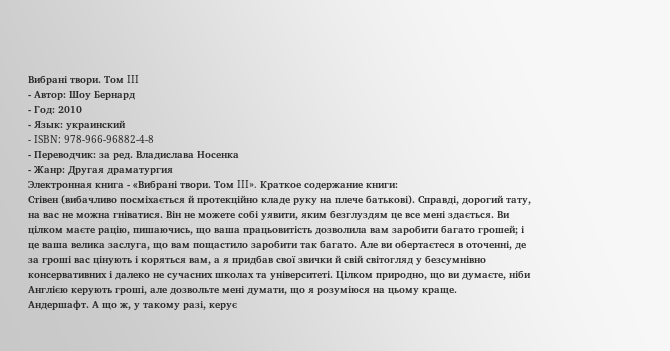Вибрані твори. Том III
- Автор: Шоу Бернард
- Год: 2010
- Язык: украинский
- ISBN: 978-966-96882-4-8
- Переводчик: за ред. Владислава Носенка
- Жанр: Другая драматургия
Электронная книга - «Вибрані твори. Том III». Краткое содержание книги:
Стівен (вибачливо посміхається й протекційно кладе руку на плече батькові). Справді, дорогий тату, на вас не можна гніватися. Він не можете собі уявити, яким безглуздям це все мені здається. Ви цілком маєте рацію, пишаючись, що ваша працьовитість дозволила вам заробити багато грошей; і це ваша велика заслуга, що вам пощастило заробити так багато. Але ви обертаєтеся в оточенні, де за гроші вас цінують і коряться вам, а я придбав свої звички й свій світогляд у безсумнівно консервативних і далеко не сучасних школах та університеті. Цілком природно, що ви думаєте, ніби Англією керують гроші, але дозвольте мені думати, що я розуміюся на цьому краще.
Андершафт. А що ж, у такому разі, керує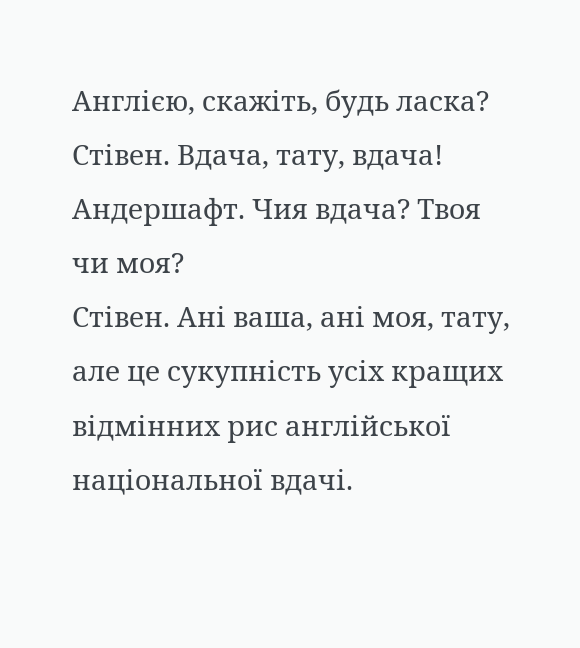Англією, скажіть, будь ласка?
Стівен. Вдача, тату, вдача!
Андершафт. Чия вдача? Твоя чи моя?
Стівен. Ані ваша, ані моя, тату, але це сукупність усіх кращих відмінних рис англійської національної вдачі.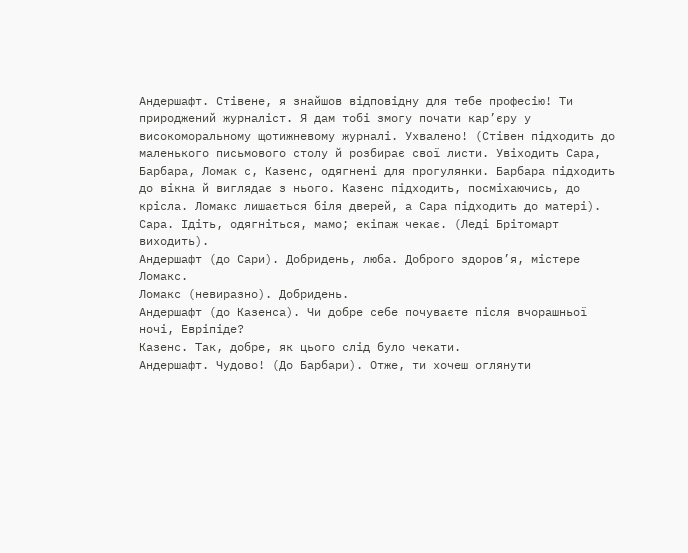Андершафт. Стівене, я знайшов відповідну для тебе професію! Ти природжений журналіст. Я дам тобі змогу почати кар’єру у високоморальному щотижневому журналі. Ухвалено! (Стівен підходить до маленького письмового столу й розбирає свої листи. Увіходить Сара, Барбара, Ломак с, Казенс, одягнені для прогулянки. Барбара підходить до вікна й виглядає з нього. Казенс підходить, посміхаючись, до крісла. Ломакс лишається біля дверей, а Сара підходить до матері).
Сара. Ідіть, одягніться, мамо; екіпаж чекає. (Леді Брітомарт виходить).
Андершафт (до Сари). Добридень, люба. Доброго здоров’я, містере Ломакс.
Ломакс (невиразно). Добридень.
Андершафт (до Казенса). Чи добре себе почуваєте після вчорашньої ночі, Евріпіде?
Казенс. Так, добре, як цього слід було чекати.
Андершафт. Чудово! (До Барбари). Отже, ти хочеш оглянути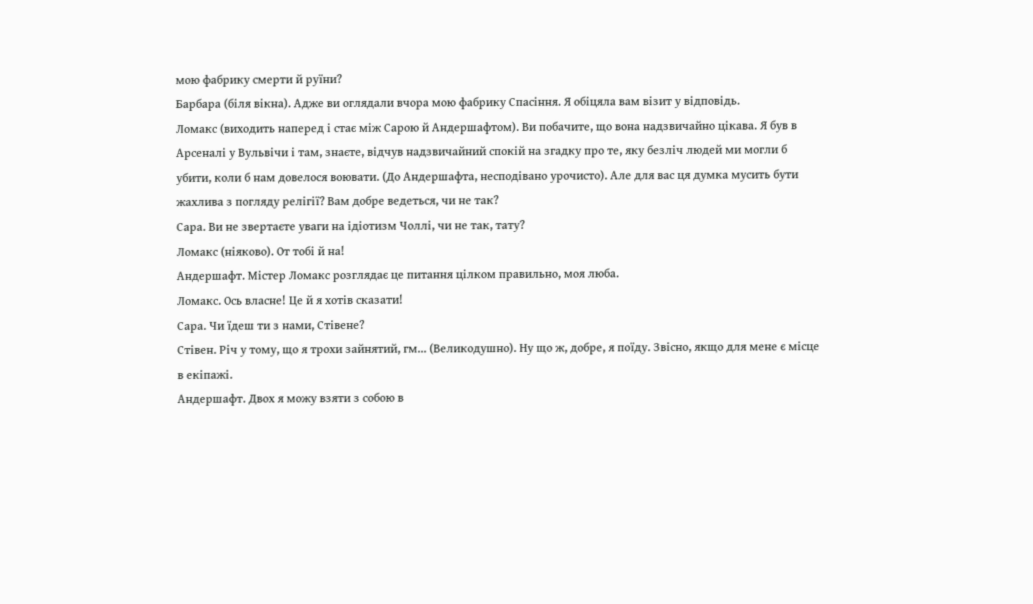мою фабрику смерти й руїни?
Барбара (біля вікна). Адже ви оглядали вчора мою фабрику Спасіння. Я обіцяла вам візит у відповідь.
Ломакс (виходить наперед і стає між Сарою й Андершафтом). Ви побачите, що вона надзвичайно цікава. Я був в Арсеналі у Вульвічи і там, знаєте, відчув надзвичайний спокій на згадку про те, яку безліч людей ми могли б убити, коли б нам довелося воювати. (До Андершафта, несподівано урочисто). Але для вас ця думка мусить бути жахлива з погляду релігії? Вам добре ведеться, чи не так?
Сара. Ви не звертаєте уваги на ідіотизм Чоллі, чи не так, тату?
Ломакс (ніяково). От тобі й на!
Андершафт. Містер Ломакс розглядає це питання цілком правильно, моя люба.
Ломакс. Ось власне! Це й я хотів сказати!
Сара. Чи їдеш ти з нами, Стівене?
Стівен. Річ у тому, що я трохи зайнятий, гм... (Великодушно). Ну що ж, добре, я поїду. Звісно, якщо для мене є місце в екіпажі.
Андершафт. Двох я можу взяти з собою в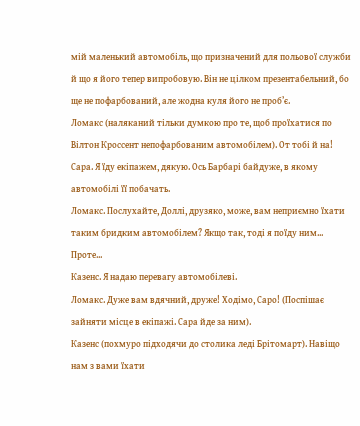мій маленький автомобіль, що призначений для польової служби й що я його тепер випробовую. Він не цілком презентабельний, бо ще не пофарбований, але жодна куля його не проб’є.
Ломакс (наляканий тільки думкою про те, щоб проїхатися по Вілтон Кроссент непофарбованим автомобілем). От тобі й на!
Сара. Я їду екіпажем, дякую. Ось Барбарі байдуже, в якому автомобілі її побачать.
Ломакс. Послухайте, Доллі, друзяко, може, вам неприємно їхати таким бридким автомобілем? Якщо так, тоді я поїду ним... Проте...
Казенс. Я надаю перевагу автомобілеві.
Ломакс. Дуже вам вдячний, друже! Ходімо, Саро! (Поспішає зайняти місце в екіпажі. Сара йде за ним).
Казенс (похмуро підходячи до столика леді Брітомарт). Навіщо нам з вами їхати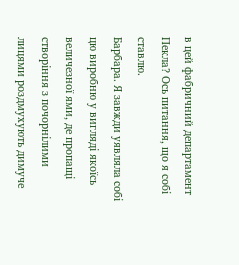в цей фабричний департамент Пекла? Ось питання, що я собі ставлю.
Барбара. Я завжди уявляла собі цю виробню у вигляді якоїсь величезної ями, де пропащі створіння з почорнілими лицями роздмухують димуче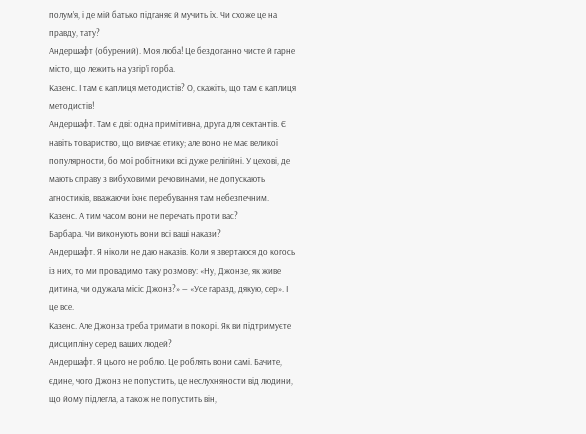полум’я, і де мій батько підганяє й мучить їх. Чи схоже це на правду, тату?
Андершафт (обурений). Моя люба! Це бездоганно чисте й гарне місто, що лежить на узгір’ї горба.
Казенс. І там є каплиця методистів? О, скажіть, що там є каплиця методистів!
Андершафт. Там є дві: одна примітивна, друга для сектантів. Є навіть товариство, що вивчає етику; але воно не має великої популярности, бо мої робітники всі дуже релігійні. У цехові, де мають справу з вибуховими речовинами, не допускають агностиків, вважаючи їхнє перебування там небезпечним.
Казенс. А тим часом вони не перечать проти вас?
Барбара. Чи виконують вони всі ваші накази?
Андершафт. Я ніколи не даю наказів. Коли я звертаюся до когось із них, то ми провадимо таку розмову: «Ну, Джонзе, як живе дитина, чи одужала місіс Джонз?» — «Усе гаразд, дякую, сер». І це все.
Казенс. Але Джонза треба тримати в покорі. Як ви підтримуєте дисципліну серед ваших людей?
Андершафт. Я цього не роблю. Це роблять вони самі. Бачите, єдине, чого Джонз не попустить, це неслухняности від людини, що йому підлегла, а також не попустить він,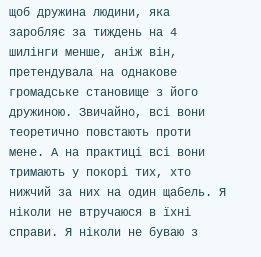щоб дружина людини, яка заробляє за тиждень на 4 шилінги менше, аніж він, претендувала на однакове громадське становище з його дружиною. Звичайно, всі вони теоретично повстають проти мене. А на практиці всі вони тримають у покорі тих, хто нижчий за них на один щабель. Я ніколи не втручаюся в їхні справи. Я ніколи не буваю з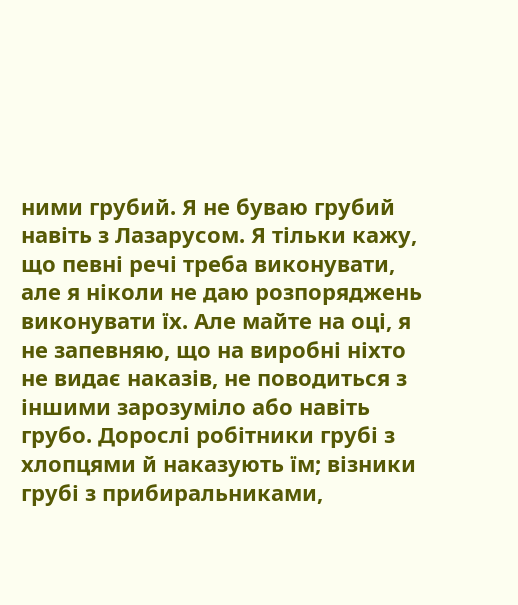ними грубий. Я не буваю грубий навіть з Лазарусом. Я тільки кажу, що певні речі треба виконувати, але я ніколи не даю розпоряджень виконувати їх. Але майте на оці, я не запевняю, що на виробні ніхто не видає наказів, не поводиться з іншими зарозуміло або навіть грубо. Дорослі робітники грубі з хлопцями й наказують їм; візники грубі з прибиральниками,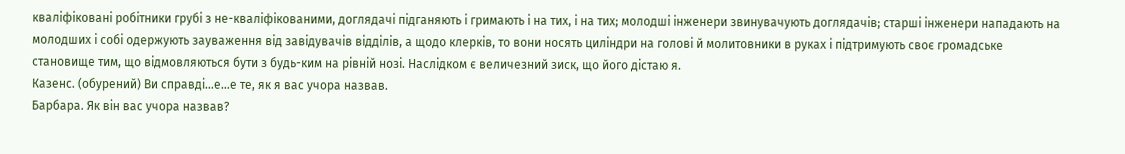кваліфіковані робітники грубі з не-кваліфікованими, доглядачі підганяють і гримають і на тих, і на тих; молодші інженери звинувачують доглядачів; старші інженери нападають на молодших і собі одержують зауваження від завідувачів відділів, а щодо клерків, то вони носять циліндри на голові й молитовники в руках і підтримують своє громадське становище тим, що відмовляються бути з будь-ким на рівній нозі. Наслідком є величезний зиск, що його дістаю я.
Казенс. (обурений) Ви справді...е...е те, як я вас учора назвав.
Барбара. Як він вас учора назвав?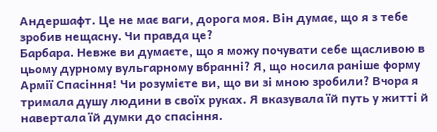Андершафт. Це не має ваги, дорога моя. Він думає, що я з тебе зробив нещасну. Чи правда це?
Барбара. Невже ви думаєте, що я можу почувати себе щасливою в цьому дурному вульгарному вбранні? Я, що носила раніше форму Армії Спасіння! Чи розумієте ви, що ви зі мною зробили? Вчора я тримала душу людини в своїх руках. Я вказувала їй путь у житті й навертала їй думки до спасіння.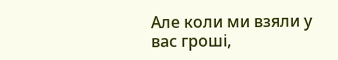Але коли ми взяли у вас гроші,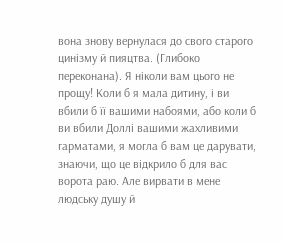вона знову вернулася до свого старого цинізму й пияцтва. (Глибоко переконана). Я ніколи вам цього не прощу! Коли б я мала дитину, і ви вбили б її вашими набоями, або коли б ви вбили Доллі вашими жахливими гарматами, я могла б вам це дарувати, знаючи, що це відкрило б для вас ворота раю. Але вирвати в мене людську душу й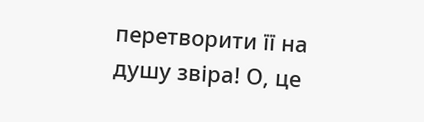перетворити її на душу звіра! О, це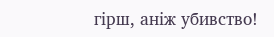гірш, аніж убивство!